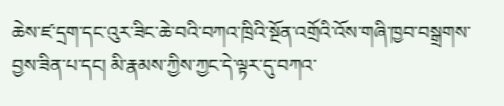ཆེས་ཛ་དྲག་དང་འུར་ཟིང་ཆེ་བའི་བཀའ་ཁྲིའི་སྔོན་འགྲོའི་འོས་གཞི་ཁྱབ་བསྒྲགས་བྱས་ཟིན་པ་དང། མི་རྣམས་ཀྱིས་ཀྱང་དེ་ལྟར་དུ་བཀའ་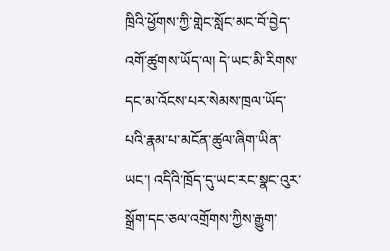ཁྲིའི་ཕྱོགས་ཀྱི་གླེང་སློང་མང་བོ་བྱེད་འགོ་ཚུགས་ཡོད་ལ། དེ་ཡང་མི་རིགས་དང་མ་འོངས་པར་སེམས་ཁྲལ་ཡོད་པའི་རྣམ་པ་མངོན་ཚུལ་ཞིག་ཡིན་ཡང་། འདིའི་ཁྲོད་དུ་ཡང་རང་སྣང་འུར་སྒྲོག་དང་ཅལ་འགྲོགས་ཀྱིས་རྒྱུག་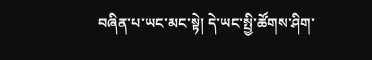བཞིན་པ་ཡང་མང་སྟེ། དེ་ཡང་སྤྱི་ཚོགས་ཤིག་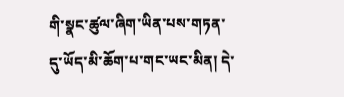གི་སྣང་ཚུལ་ཞིག་ཡིན་པས་གཏན་དུ་ཡོད་མི་ཆོག་པ་གང་ཡང་མིན། དེ་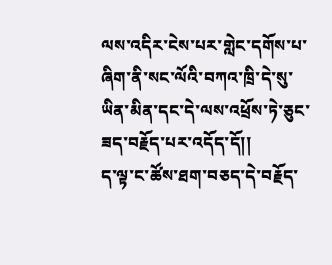ལས་འདིར་ངེས་པར་གླེང་དགོས་པ་ཞིག་ནི་སང་ལོའི་བཀའ་ཁྲི་དེ་སུ་ཡིན་མིན་དང་དེ་ལས་འཕྲོས་ཏེ་ཅུང་ཟད་བརྗོད་པར་འདོད་དོ།།
ད་ལྟ་ང་ཚོས་ཐག་བཅད་དེ་བརྗོད་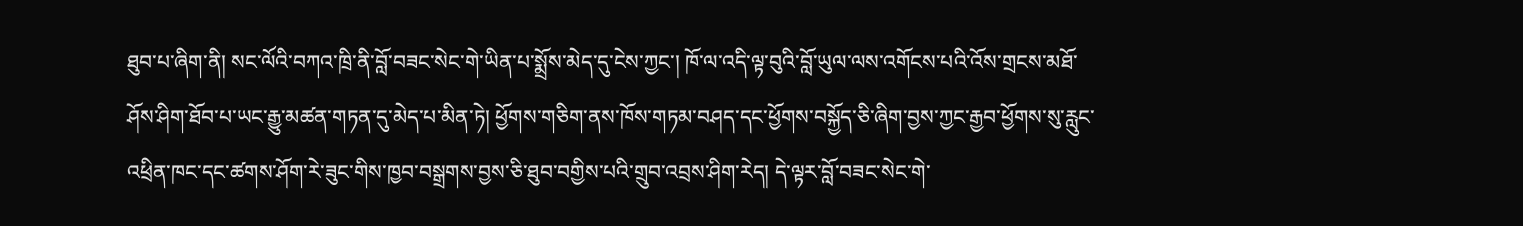ཐུབ་པ་ཞིག་ནི། སང་ལོའི་བཀའ་ཁྲི་ནི་བློ་བཟང་སེང་གེ་ཡིན་པ་སྨྲོས་མེད་དུ་ངེས་ཀྱང་། ཁོ་ལ་འདི་ལྟ་བུའི་བློ་ཡུལ་ལས་འགོངས་པའི་འོས་གྲངས་མཐོ་ཤོས་ཤིག་ཐོབ་པ་ཡང་རྒྱུ་མཚན་གཏན་དུ་མེད་པ་མིན་ཏེ། ཕྱོགས་གཅིག་ནས་ཁོས་གཏམ་བཤད་དང་ཕྱོགས་བསྐྱོད་ཅི་ཞིག་བྱས་ཀྱང་རྒྱབ་ཕྱོགས་སུ་རླུང་འཕྲིན་ཁང་དང་ཚགས་ཤོག་རེ་ཟུང་གིས་ཁྱབ་བསྒྲགས་བྱས་ཅི་ཐུབ་བགྱིས་པའི་གྲུབ་འབྲས་ཤིག་རེད། དེ་ལྟར་བློ་བཟང་སེང་གེ་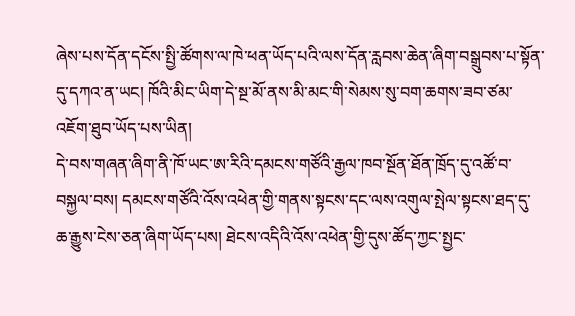ཞེས་པས་དོན་དངོས་སྤྱི་ཚོགས་ལ་ཁེ་ཕན་ཡོད་པའི་ལས་དོན་རླབས་ཆེན་ཞིག་བསྒྲུབས་པ་སྟོན་དུ་དཀའ་ན་ཡང། ཁོའི་མིང་ཡིག་དེ་སྔ་མོ་ནས་མི་མང་གི་སེམས་སུ་བག་ཆགས་ཟབ་ཙམ་འཇོག་ཐུབ་ཡོད་པས་ཡིན།
དེ་བས་གཞན་ཞིག་ནི་ཁོ་ཡང་ཨ་རིའི་དམངས་གཙོའི་རྒྱལ་ཁབ་སྔོན་ཐོན་ཁྲོད་དུ་འཚོ་བ་བསྐྱལ་བས། དམངས་གཙོའི་འོས་འཕེན་གྱི་གནས་སྟངས་དང་ལས་འགུལ་སྤེལ་སྟངས་ཐད་དུ་ཆ་རྒྱུས་ངེས་ཅན་ཞིག་ཡོད་པས། ཐེངས་འདིའི་འོས་འཕེན་གྱི་དུས་ཚོད་ཀྱང་སྤྱང་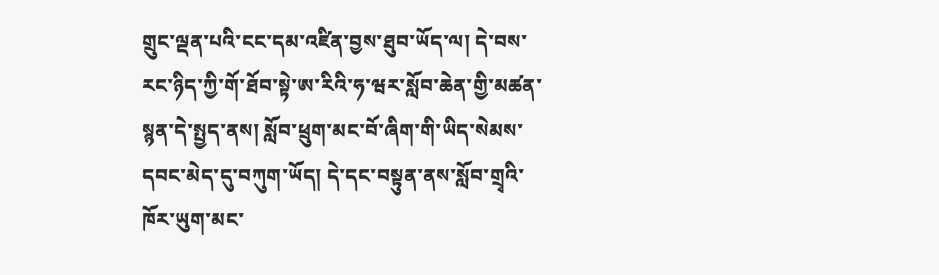གྲུང་ལྡན་པའི་ངང་དམ་འཛིན་བྱས་ཐུབ་ཡོད་ལ། དེ་བས་རང་ཉིད་ཀྱི་གོ་ཐོབ་སྟེ་ཨ་རིའི་ཧ་ཝར་སློབ་ཆེན་གྱི་མཚན་སྙན་དེ་སྤྱད་ནས། སློབ་ཕྲུག་མང་བོ་ཞིག་གི་ཡིད་སེམས་དབང་མེད་དུ་བཀུག་ཡོད། དེ་དང་བསྟུན་ནས་སློབ་གྲྭའི་ཁོར་ཡུག་མང་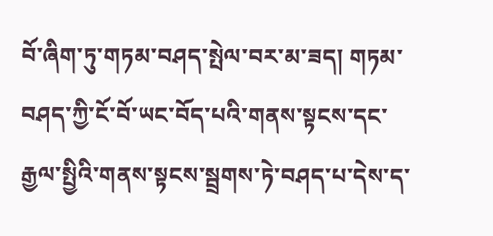བོ་ཞིག་ཏུ་གཏམ་བཤད་སྤེལ་བར་མ་ཟད། གཏམ་བཤད་ཀྱི་ངོ་བོ་ཡང་བོད་པའི་གནས་སྟངས་དང་རྒྱལ་སྤྱིའི་གནས་སྟངས་སྦྲགས་ཏེ་བཤད་པ་དེས་ད་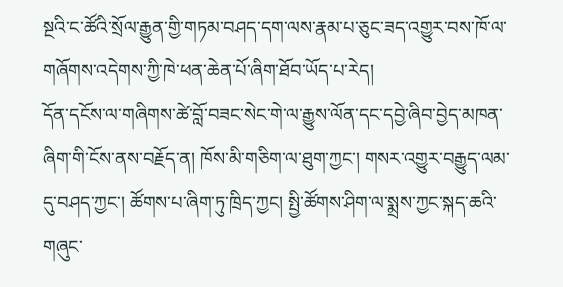སྔའི་ང་ཚོའི་སྲོལ་རྒྱུན་གྱི་གཏམ་བཤད་དག་ལས་རྣམ་པ་ཅུང་ཟད་འགྱུར་བས་ཁོ་ལ་གཞོགས་འདེགས་ཀྱི་ཁེ་ཕན་ཆེན་པོ་ཞིག་ཐོབ་ཡོད་པ་རེད།
དོན་དངོས་ལ་གཞིགས་ཚེ་བློ་བཟང་སེང་གེ་ལ་རྒྱུས་ལོན་དང་དབྱེ་ཞིབ་བྱེད་མཁན་ཞིག་གི་ངོས་ནས་བརྗོད་ན། ཁོས་མི་གཅིག་ལ་ཐུག་ཀྱང་། གསར་འགྱུར་བརྒྱུད་ལམ་དུ་བཤད་ཀྱང་། ཚོགས་པ་ཞིག་ཏུ་ཁྲིད་ཀྱང། སྤྱི་ཚོགས་ཤིག་ལ་སྨྲས་ཀྱང་སྐད་ཆའི་གཞུང་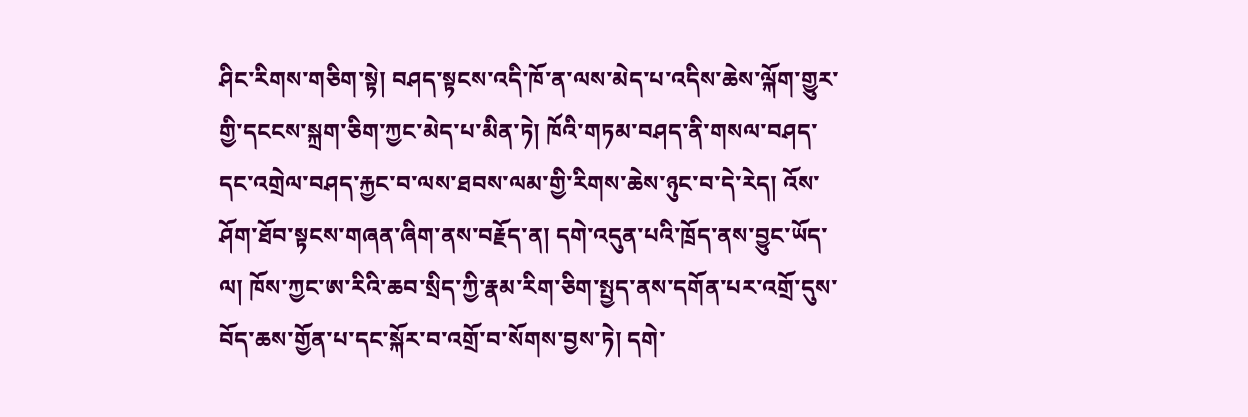ཤིང་རིགས་གཅིག་སྟེ། བཤད་སྟངས་འདི་ཁོ་ན་ལས་མེད་པ་འདིས་ཆེས་ལྐོག་གྱུར་གྱི་དངངས་སྐྲག་ཅིག་ཀྱང་མེད་པ་མིན་ཏེ། ཁོའི་གཏམ་བཤད་ནི་གསལ་བཤད་དང་འགྲེལ་བཤད་རྐྱང་བ་ལས་ཐབས་ལམ་གྱི་རིགས་ཆེས་ཉུང་བ་དེ་རེད། འོས་ཤོག་ཐོབ་སྟངས་གཞན་ཞིག་ནས་བརྗོད་ན། དགེ་འདུན་པའི་ཁྲོད་ནས་བྱུང་ཡོད་ལ། ཁོས་ཀྱང་ཨ་རིའི་ཆབ་སྲིད་ཀྱི་རྣམ་རིག་ཅིག་སྤྱད་ནས་དགོན་པར་འགྲོ་དུས་བོད་ཆས་གྱོན་པ་དང་སྐོར་བ་འགྲོ་བ་སོགས་བྱས་ཏེ། དགེ་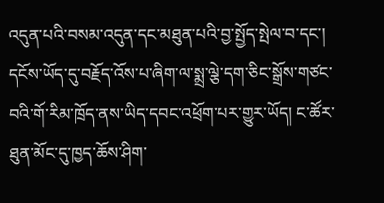འདུན་པའི་བསམ་འདུན་དང་མཐུན་པའི་བྱ་སྤྱོད་སྤེལ་བ་དང་། དངོས་ཡོད་དུ་བརྗོད་འོས་པ་ཞིག་ལ་སྨྲ་ལྕེ་དག་ཅིང་སྒྲོས་གཙང་བའི་གོ་རིམ་ཁྲོད་ནས་ཡིད་དབང་འཕྲོག་པར་གྱུར་ཡོད། ང་ཚོར་ཐུན་མོང་དུ་ཁྱད་ཆོས་ཤིག་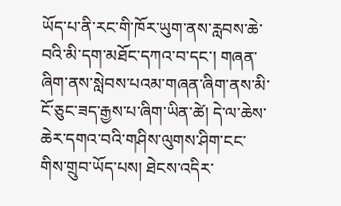ཡོད་པ་ནི་རང་གི་ཁོར་ཡུག་ནས་རླབས་ཆེ་བའི་མི་དག་མཐོང་དཀའ་བ་དང་། གཞན་ཞིག་ནས་སླེབས་པའམ་གཞན་ཞིག་ནས་མི་ངོ་ཅུང་ཟད་རྒྱས་པ་ཞིག་ཡིན་ཚེ། དེ་ལ་ཆེས་ཆེར་དགའ་བའི་གཤིས་ལུགས་ཤིག་ངང་གིས་གྲུབ་ཡོད་པས། ཐེངས་འདིར་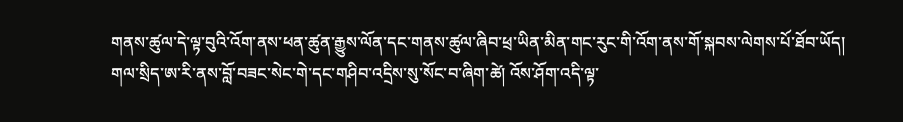གནས་ཚུལ་དེ་ལྟ་བུའི་འོག་ནས་ཕན་ཚུན་རྒྱུས་ལོན་དང་གནས་ཚུལ་ཞིབ་ཕྲ་ཡིན་མིན་གང་རུང་གི་འོག་ནས་གོ་སྐབས་ལེགས་པོ་ཐོབ་ཡོད།
གལ་སྲིད་ཨ་རི་ནས་བློ་བཟང་སེང་གེ་དང་གཤིབ་འདྲིས་སུ་སོང་བ་ཞིག་ཚེ། འོས་ཤོག་འདི་ལྟ་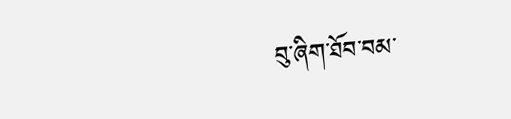བུ་ཞིག་ཐོབ་བམ་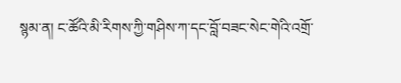སྙམ་ན། ང་ཚོའི་མི་རིགས་ཀྱི་གཤིས་ཀ་དང་བློ་བཟང་སེང་གེའི་འགྲོ་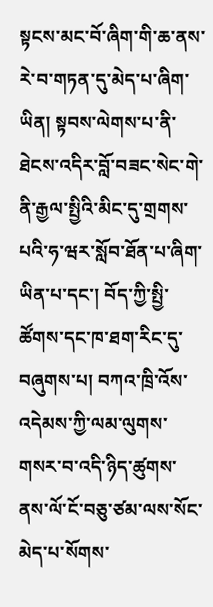སྟངས་མང་བོ་ཞིག་གི་ཆ་ནས་རེ་བ་གཏན་དུ་མེད་པ་ཞིག་ཡིན། སྟབས་ལེགས་པ་ནི་ཐེངས་འདིར་བློ་བཟང་སེང་གེ་ནི་རྒྱལ་སྤྱིའི་མིང་དུ་གྲགས་པའི་ཧ་ཝར་སློབ་ཐོན་པ་ཞིག་ཡིན་པ་དང་། བོད་ཀྱི་སྤྱི་ཚོགས་དང་ཁ་ཐག་རིང་དུ་བཞུགས་པ། བཀའ་ཁྲི་འོས་འདེམས་ཀྱི་ལམ་ལུགས་གསར་བ་འདི་ཉིད་ཚུགས་ནས་ལོ་ངོ་བཅུ་ཙམ་ལས་སོང་མེད་པ་སོགས་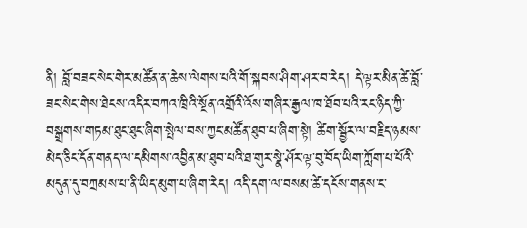ནི། བློ་བཟང་སེང་གེར་མཚོན་ན་ཆེས་ལེགས་པའི་གོ་སྐབས་ཤིག་ཤར་བ་རེད། དེ་ལྟར་མིན་ཚེ་བློ་ཟང་སེང་གེས་ཐེངས་འདིར་བཀའ་ཁྲིའི་སྔོན་འགྲོའི་འོས་གཞིར་རྒྱལ་ཁ་ཐོབ་པའི་རང་ཉིད་ཀྱི་བསྒྲགས་གཏམ་ཐུང་ཐུང་ཞིག་སྤེལ་བས་ཀྱང་མཚོན་ཐུབ་པ་ཞིག་སྟེ། ཚིག་སྦྱོར་ལ་བརྗིད་ཉམས་མེད་ཅིང་དོན་གནད་ལ་དམིགས་འབྱིན་མ་ཐུབ་པའི་ཐ་གུར་སྣེ་ཤོར་ལྟ་བུ་བོད་ཡིག་ཀློག་པ་པོའི་མདུན་དུ་བཀྲམས་པ་ནི་ཡིད་མུག་པ་ཞིག་རེད། འདི་དག་ལ་བསམ་ཚེ་དངོས་གནས་ང་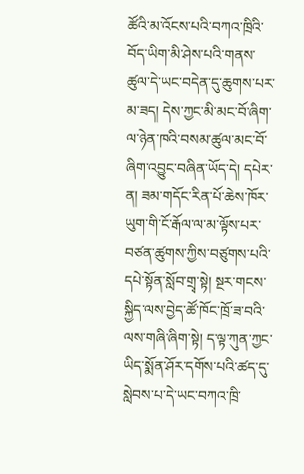ཚོའི་མ་འོངས་པའི་བཀའ་ཁྲིའི་བོད་ཡིག་མི་ཤེས་པའི་གནས་ཚུལ་དེ་ཡང་བདེན་དུ་ཆུགས་པར་མ་ཟད། དེས་ཀྱང་མི་མང་བོ་ཞིག་ལ་ཉེན་ཁའི་བསམ་ཚུལ་མང་བོ་ཞིག་འབྱུང་བཞིན་ཡོད་དེ། དཔེར་ན། ཟམ་གདོང་རིན་པོ་ཆེས་ཁོར་ཡུག་གི་ངོ་རྒོལ་ལ་མ་ལྟོས་པར་བཙན་ཚུགས་ཀྱིས་བཙུགས་པའི་དཔེ་སྟོན་སློབ་གྲྭ་སྟེ། སྔར་གངས་སྐྱིད་ལས་བྱེད་ཚོ་ཁོང་ཁྲོ་ཟ་བའི་ལས་གཞི་ཞིག་སྟེ། ད་ལྟ་ཀུན་ཀྱང་ཡིད་སྨོན་ཤོར་དགོས་པའི་ཚད་དུ་སླེབས་པ་དེ་ཡང་བཀའ་ཁྲི་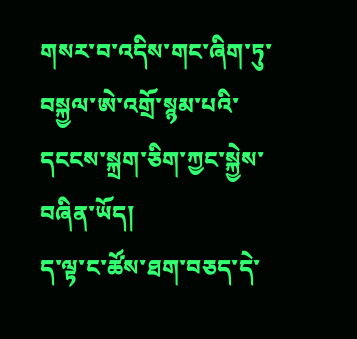གསར་བ་འདིས་གང་ཞིག་ཏུ་བསྐྱལ་ཨེ་འགྲོ་སྙམ་པའི་དངངས་སྐྲག་ཅིག་ཀྱང་སྐྱེས་བཞིན་ཡོད།
ད་ལྟ་ང་ཚོས་ཐག་བཅད་དེ་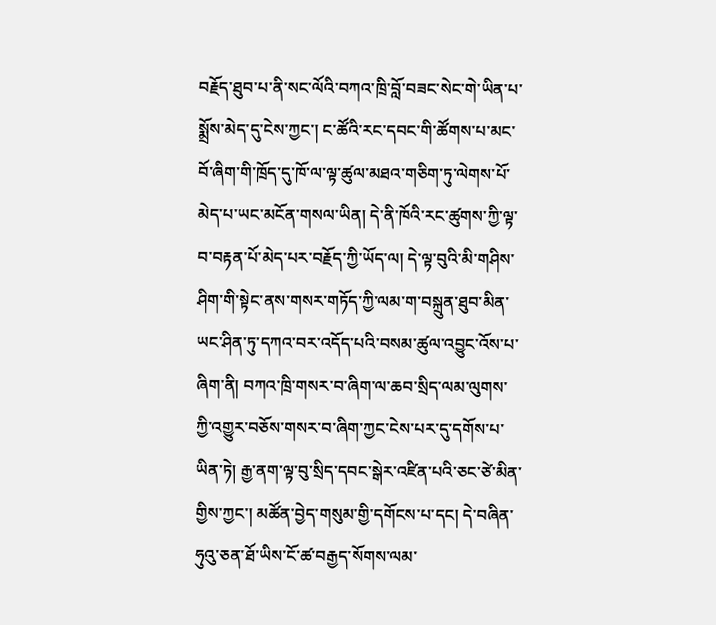བརྗོད་ཐུབ་པ་ནི་སང་ལོའི་བཀའ་ཁྲི་བློ་བཟང་སེང་གེ་ཡིན་པ་སྨྲོས་མེད་དུ་ངེས་ཀྱང་། ང་ཚོའི་རང་དབང་གི་ཚོགས་པ་མང་བོ་ཞིག་གི་ཁྲོད་དུ་ཁོ་ལ་ལྟ་ཚུལ་མཐའ་གཅིག་ཏུ་ལེགས་པོ་མེད་པ་ཡང་མངོན་གསལ་ཡིན། དེ་ནི་ཁོའི་རང་ཚུགས་ཀྱི་ལྟ་བ་བརྟན་པོ་མེད་པར་བརྗོད་ཀྱི་ཡོད་ལ། དེ་ལྟ་བུའི་མི་གཤིས་ཤིག་གི་སྟེང་ནས་གསར་གཏོད་ཀྱི་ལམ་ག་བསྐྲུན་ཐུབ་མིན་ཡང་ཤིན་ཏུ་དཀའ་བར་འདོད་པའི་བསམ་ཚུལ་འབྱུང་འོས་པ་ཞིག་ནི། བཀའ་ཁྲི་གསར་བ་ཞིག་ལ་ཆབ་སྲིད་ལམ་ལུགས་ཀྱི་འགྱུར་བཅོས་གསར་བ་ཞིག་ཀྱང་ངེས་པར་དུ་དགོས་པ་ཡིན་ཏེ། རྒྱ་ནག་ལྟ་བུ་སྲིད་དབང་སྒེར་འཛིན་པའི་ཅང་ཙེ་མིན་གྱིས་ཀྱང་། མཚོན་བྱེད་གསུམ་གྱི་དགོངས་པ་དང། དེ་བཞིན་ཧུའུ་ཅན་ཐོ་ཡིས་ངོ་ཚ་བརྒྱད་སོགས་ལམ་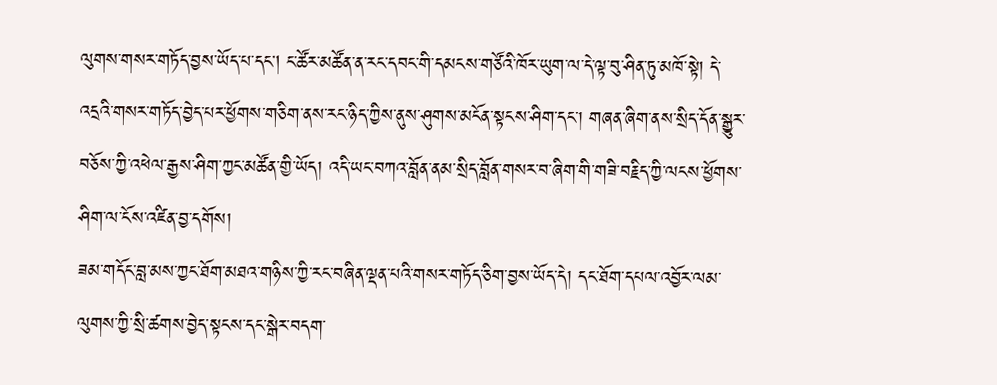ལུགས་གསར་གཏོད་བྱས་ཡོད་པ་དང། ང་ཚོར་མཚོན་ན་རང་དབང་གི་དམངས་གཙོའི་ཁོར་ཡུག་ལ་དེ་ལྟ་བུ་ཤིན་ཏུ་མཁོ་སྟེ། དེ་འདྲའི་གསར་གཏོད་བྱེད་པར་ཕྱོགས་གཅིག་ནས་རང་ཉིད་ཀྱིས་ནུས་ཤུགས་མངོན་སྟངས་ཤིག་དང་། གཞན་ཞིག་ནས་སྲིད་དོན་སྒྱུར་བཅོས་ཀྱི་འཕེལ་རྒྱས་ཤིག་ཀྱང་མཚོན་གྱི་ཡོད། འདི་ཡང་བཀའ་བློན་ནམ་སྲིད་བློན་གསར་བ་ཞིག་གི་གཟི་བརྗིད་ཀྱི་ལངས་ཕྱོགས་ཤིག་ལ་ངོས་འཛིན་བྱ་དགོས།
ཟམ་གདོང་བླ་མས་ཀྱང་ཐོག་མཐའ་གཉིས་ཀྱི་རང་བཞིན་ལྡན་པའི་གསར་གཏོད་ཅིག་བྱས་ཡོད་དེ། དང་ཐོག་དཔལ་འབྱོར་ལམ་ལུགས་ཀྱི་སྲི་ཚགས་བྱེད་སྟངས་དང་སྒེར་བདག་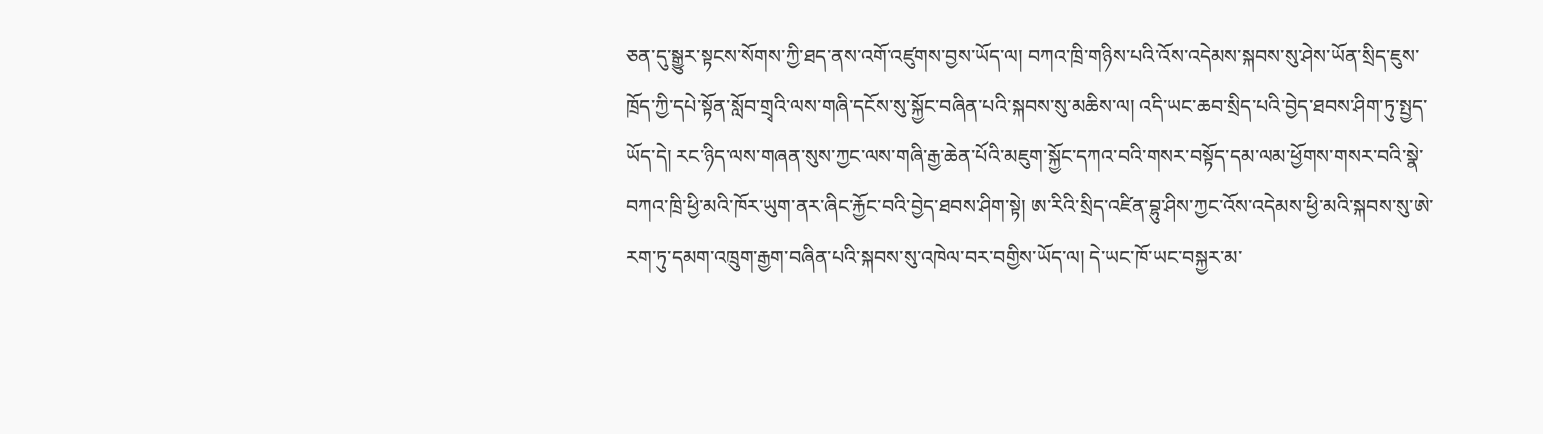ཅན་དུ་སྒྱུར་སྟངས་སོགས་ཀྱི་ཐད་ནས་འགོ་འཛུགས་བྱས་ཡོད་ལ། བཀའ་ཁྲི་གཉིས་པའི་འོས་འདེམས་སྐབས་སུ་ཤེས་ཡོན་སྲིད་ཇུས་ཁྲོད་ཀྱི་དཔེ་སྟོན་སློབ་གྲྭའི་ལས་གཞི་དངོས་སུ་སྐྱོང་བཞིན་པའི་སྐབས་སུ་མཆིས་ལ། འདི་ཡང་ཆབ་སྲིད་པའི་བྱེད་ཐབས་ཤིག་ཏུ་སྤྱད་ཡོད་དེ། རང་ཉིད་ལས་གཞན་སུས་ཀྱང་ལས་གཞི་རྒྱ་ཆེན་པོའི་མཇུག་སྐྱོང་དཀའ་བའི་གསར་བསྟོད་དམ་ལམ་ཕྱོགས་གསར་བའི་སྣེ་བཀའ་ཁྲི་ཕྱི་མའི་ཁོར་ཡུག་ནར་ཞིང་རྐྱོང་བའི་བྱེད་ཐབས་ཤིག་སྟེ། ཨ་རིའི་སྲིད་འཛིན་བྷུ་ཤིས་ཀྱང་འོས་འདེམས་ཕྱི་མའི་སྐབས་སུ་ཨེ་རག་ཏུ་དམག་འཁྲུག་རྒྱག་བཞིན་པའི་སྐབས་སུ་འཁེལ་བར་བགྱིས་ཡོད་ལ། དེ་ཡང་ཁོ་ཡང་བསྐྱར་མ་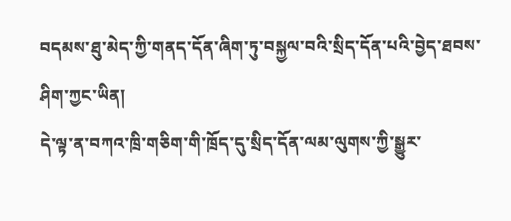བདམས་ཐུ་མེད་ཀྱི་གནད་དོན་ཞིག་ཏུ་བསྐྱལ་བའི་སྲིད་དོན་པའི་བྱེད་ཐབས་ཤིག་ཀྱང་ཡིན།
དེ་ལྟ་ན་བཀའ་ཁྲི་གཅིག་གི་ཁྲོད་དུ་སྲིད་དོན་ལམ་ལུགས་ཀྱི་སྒྱུར་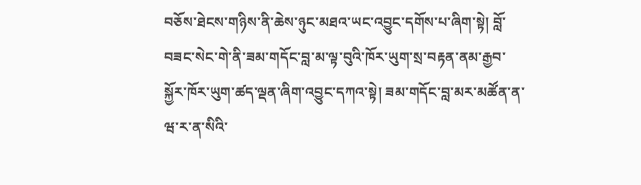བཅོས་ཐེངས་གཉིས་ནི་ཆེས་ཉུང་མཐའ་ཡང་འབྱུང་དགོས་པ་ཞིག་སྟེ། བློ་བཟང་སེང་གེ་ནི་ཟམ་གདོང་བླ་མ་ལྟ་བུའི་ཁོར་ཡུག་སྲ་བརྟན་ནམ་རྒྱབ་སྐྱོར་ཁོར་ཡུག་ཚད་ལྡན་ཞིག་འབྱུང་དཀའ་སྟེ། ཟམ་གདོང་བླ་མར་མཚོན་ན་ཝ་ར་ན་སིའི་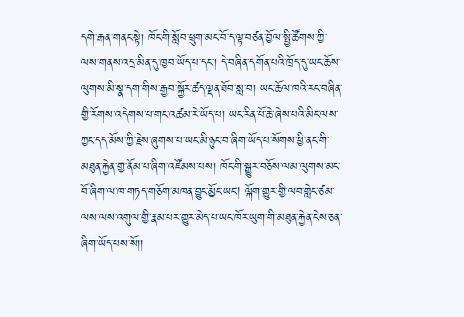དགེ་རྒན་གནང་སྟེ། ཁོང་གི་སློབ་ཕྲུག་མང་བོ་ད་ལྟ་བཙན་བྱོལ་སྤྱི་ཚོགས་ཀྱི་ལས་གནས་འདྲ་མིན་དུ་ཁྱབ་ཡོད་པ་དང་། དེ་བཞིན་དགོན་པའི་ཁྲོད་དུ་ཡང་ཆོས་ལུགས་མི་སྣ་དག་གིས་རྒྱབ་སྐྱོར་ཚད་ལྡན་ཐོབ་སླ་བ། ཡང་ཆོལ་ཁའི་རང་བཞིན་གྱི་རོགས་འདེགས་པ་གང་འཚམ་རེ་ཡོད་པ། ཡང་རིན་པོ་ཆེ་ཞེས་པའི་མིང་ལས་ཀྱང་དད་མོས་ཀྱི་རྗེས་ཞུགས་པ་ཡང་མི་ཉུང་བ་ཞིག་ཡོད་པ་སོགས་ཕྱི་ནང་གི་མཐུན་རྐྱེན་གྱ་ནོམ་པ་ཞིག་འཛོམས་པས། ཁོང་གི་སྒྱུར་བཅོས་ལམ་ལུགས་མང་བོ་ཞིག་ལ་ཁ་གཏད་གཅོག་མཁན་བྱུང་མྱོང་ཡང། ལྐོག་གྱུར་གྱི་ལབ་གླེང་ཙམ་ལས་ལས་འགུལ་གྱི་རྣམ་པར་གྱུར་མེད་པ་ཡང་ཁོར་ཡུག་གི་མཐུན་རྐྱེན་ངེས་ཅན་ཞིག་ཡོད་པས་སོ།།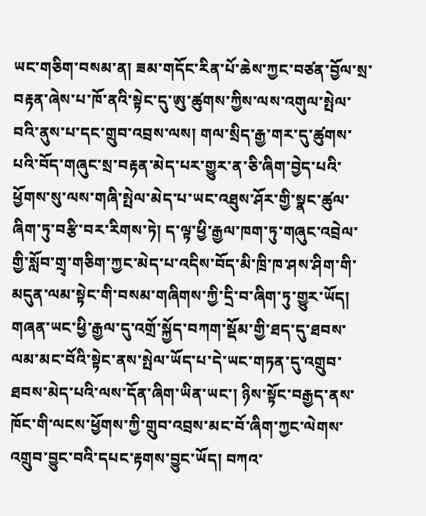ཡང་གཅིག་བསམ་ན། ཟམ་གདོང་རིན་པོ་ཆེས་ཀྱང་བཙན་བྱོལ་སྲ་བརྟན་ཞེས་པ་ཁོ་ནའི་སྟེང་དུ་ཨུ་ཚུགས་ཀྱིས་ལས་འགུལ་སྤེལ་བའི་ནུས་པ་དང་གྲུབ་འབྲས་ལས། གལ་སྲིད་རྒྱ་གར་དུ་ཚུགས་པའི་བོད་གཞུང་སྲ་བརྟན་མེད་པར་གྱུར་ན་ཅི་ཞིག་བྱེད་པའི་ཕྱོགས་སུ་ལས་གཞི་སྤེལ་མེད་པ་ཡང་འཐུས་ཤོར་གྱི་སྣང་ཚུལ་ཞིག་ཏུ་བརྩི་བར་རིགས་ཏེ། ད་ལྟ་ཕྱི་རྒྱལ་ཁག་ཏུ་གཞུང་འབྲེལ་གྱི་སློབ་གྲྭ་གཅིག་ཀྱང་མེད་པ་འདིས་བོད་མི་ཁྲི་ཁ་ཤས་ཤིག་གི་མདུན་ལམ་སྟེང་གི་བསམ་གཞིགས་ཀྱི་དྲི་བ་ཞིག་ཏུ་གྱུར་ཡོད། གཞན་ཡང་ཕྱི་རྒྱལ་དུ་འགྲོ་སྐྱོད་བཀག་སྡོམ་གྱི་ཐད་དུ་ཐབས་ལམ་མང་བོའི་སྟེང་ནས་སྤེལ་ཡོད་པ་དེ་ཡང་གཏན་དུ་འགྲུབ་ཐབས་མེད་པའི་ལས་དོན་ཞིག་ཡིན་ཡང་། ཉིས་སྟོང་བརྒྱད་ནས་ཁོང་གི་ལངས་ཕྱོགས་ཀྱི་གྲུབ་འབྲས་མང་བོ་ཞིག་ཀྱང་ལེགས་འགྲུབ་བྱུང་བའི་དཔང་རྟགས་བྱུང་ཡོད། བཀའ་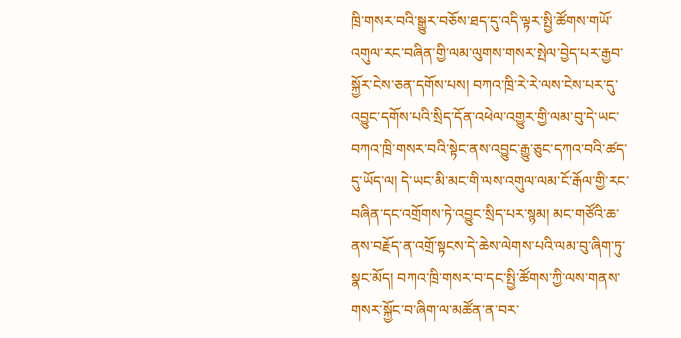ཁྲི་གསར་བའི་སྒྱུར་བཅོས་ཐད་དུ་འདི་ལྟར་སྤྱི་ཚོགས་གཡོ་འགུལ་རང་བཞིན་གྱི་ལམ་ལུགས་གསར་སྤེལ་བྱེད་པར་རྒྱབ་སྐྱོར་ངེས་ཅན་དགོས་པས། བཀའ་ཁྲི་རེ་རེ་ལས་ངེས་པར་དུ་འབྱུང་དགོས་པའི་སྲིད་དོན་འཕེལ་འགྱུར་གྱི་ལམ་བུ་དེ་ཡང་བཀའ་ཁྲི་གསར་བའི་སྟེང་ནས་འབྱུང་རྒྱུ་ཅུང་དཀའ་བའི་ཚད་དུ་ཡོད་ལ། དེ་ཡང་མི་མང་གི་ལས་འགུལ་ལམ་ངོ་རྒོལ་གྱི་རང་བཞིན་དང་འགྲོགས་ཏེ་འབྱུང་སྲིད་པར་སྙམ། མང་གཙོའི་ཆ་ནས་བརྗོད་ན་འགྲོ་སྟངས་དེ་ཆེས་ལེགས་པའི་ལམ་བུ་ཞིག་ཏུ་སྣང་མོད། བཀའ་ཁྲི་གསར་བ་དང་སྤྱི་ཚོགས་ཀྱི་ལས་གནས་གསར་སྐྱོང་བ་ཞིག་ལ་མཚོན་ན་བར་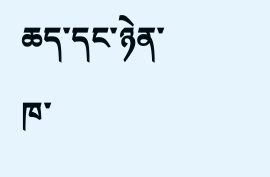ཆད་དང་ཉེན་ཁ་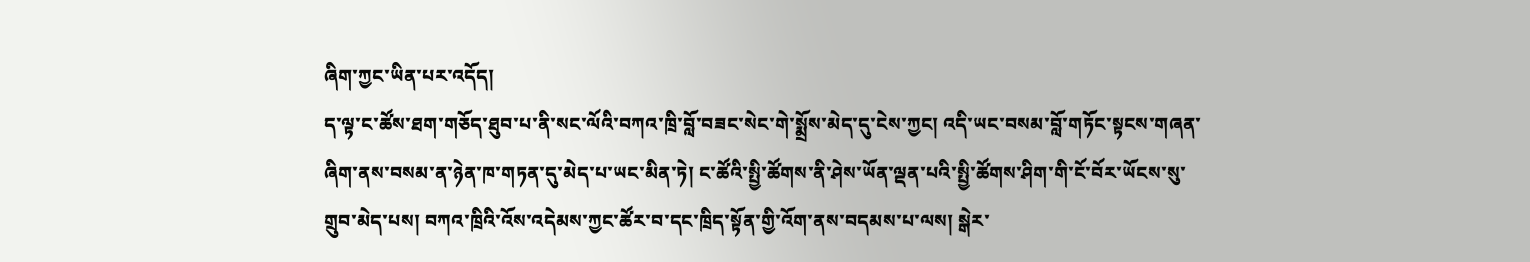ཞིག་ཀྱང་ཡིན་པར་འདོད།
ད་ལྟ་ང་ཚོས་ཐག་གཅོད་ཐུབ་པ་ནི་སང་ལོའི་བཀའ་ཁྲི་བློ་བཟང་སེང་གེ་སྨྲོས་མེད་དུ་ངེས་ཀྱང། འདི་ཡང་བསམ་བློ་གཏོང་སྟངས་གཞན་ཞིག་ནས་བསམ་ན་ཉེན་ཁ་གཏན་དུ་མེད་པ་ཡང་མིན་ཏེ། ང་ཚོའི་སྤྱི་ཚོགས་ནི་ཤེས་ཡོན་ལྡན་པའི་སྤྱི་ཚོགས་ཤིག་གི་ངོ་བོར་ཡོངས་སུ་གྲུབ་མེད་པས། བཀའ་ཁྲིའི་འོས་འདེམས་ཀྱང་ཚོར་བ་དང་ཁྲིད་སྟོན་གྱི་འོག་ནས་བདམས་པ་ལས། སྒེར་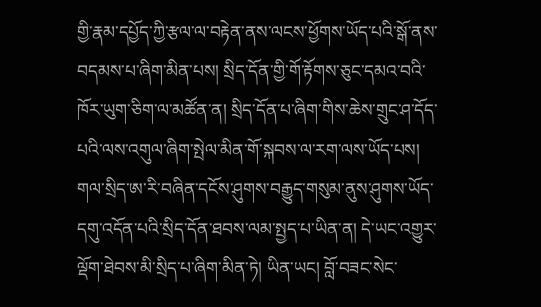གྱི་རྣམ་དཔྱོད་ཀྱི་རྩལ་ལ་བརྟེན་ནས་ལངས་ཕྱོགས་ཡོད་པའི་སྒོ་ནས་བདམས་པ་ཞིག་མིན་པས། སྲིད་དོན་གྱི་གོ་རྟོགས་ཅུང་དམའ་བའི་ཁོར་ཡུག་ཅིག་ལ་མཚོན་ན། སྲིད་དོན་པ་ཞིག་གིས་ཆེས་གྲུང་ཤ་དོད་པའི་ལས་འགུལ་ཞིག་སྤེལ་མིན་གོ་སྐབས་ལ་རག་ལས་ཡོད་པས། གལ་སྲིད་ཨ་རི་བཞིན་དངོས་ཤུགས་བརྒྱུད་གསུམ་ནུས་ཤུགས་ཡོད་དགུ་འདོན་པའི་སྲིད་དོན་ཐབས་ལམ་སྤྱད་པ་ཡིན་ན། དེ་ཡང་འགྱུར་ལྡོག་ཐེབས་མི་སྲིད་པ་ཞིག་མིན་ཏེ། ཡིན་ཡང། བློ་བཟང་སེང་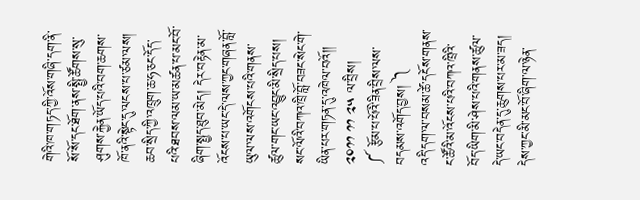གེའི་ཁ་གཏད་ཀྱི་འོས་གཞི་དག་ནི་སོ་སོ་དང་ཐོག་ནས་སྤྱི་ཚོགས་སུ་ཤུགས་རྐྱེན་ཡོད་པའི་བག་ཆགས་ཁོ་ནའི་སྟེང་དུ་ལངས་པ་ཙམ་ལས། ཆབ་སྲིད་ཀྱི་འཁྲུག་ཆ་ཧ་ཅང་དོད་པའི་ཐབས་ལམ་ཡ་མཚན་པ་མང་བོ་ཞིག་སྤྱད་ཐུབ་མེད། དེར་བརྟེན་མ་འོངས་པ་ཡང་དེ་ལས་ཀྱང་གཞན་བློ་ཡུལ་ལས་འགོངས་པའི་གནས་ཚུལ་གང་ཡང་འབྱུང་མི་སྲིད་པས། སང་ལོའི་བཀའ་ཁྲི་བློ་བཟང་སེང་གེ་ཡིན་པར་གཏན་དུ་འཁེལ་བའོ།།
༢༠༡༡ ༡༡ ༢༥ ལ་བྲིས།
༼ རྩོམ་པ་པོའི་ཟིན་བྲིས་ལས་བདམས་འགོད་བྱས། ༽
འདི་དག་ལ་བསམ་ཚེ་དངོས་གནས་ང་ཚོའི་མ་འོངས་པའི་བཀའ་ཁྲིའི་བོད་ཡིག་མི་ཤེས་པའི་གནས་ཚུལ་དེ་ཡང་བདེན་དུ་ཆུགས་པར་མ་ཟད། དེས་ཀྱང་མི་མང་བོ་ཞིག་ལ་ཉེན་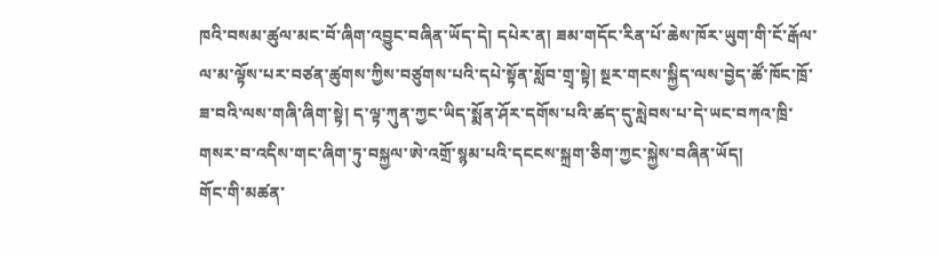ཁའི་བསམ་ཚུལ་མང་བོ་ཞིག་འབྱུང་བཞིན་ཡོད་དེ། དཔེར་ན། ཟམ་གདོང་རིན་པོ་ཆེས་ཁོར་ཡུག་གི་ངོ་རྒོལ་ལ་མ་ལྟོས་པར་བཙན་ཚུགས་ཀྱིས་བཙུགས་པའི་དཔེ་སྟོན་སློབ་གྲྭ་སྟེ། སྔར་གངས་སྐྱིད་ལས་བྱེད་ཚོ་ཁོང་ཁྲོ་ཟ་བའི་ལས་གཞི་ཞིག་སྟེ། ད་ལྟ་ཀུན་ཀྱང་ཡིད་སྨོན་ཤོར་དགོས་པའི་ཚད་དུ་སླེབས་པ་དེ་ཡང་བཀའ་ཁྲི་གསར་བ་འདིས་གང་ཞིག་ཏུ་བསྐྱལ་ཨེ་འགྲོ་སྙམ་པའི་དངངས་སྐྲག་ཅིག་ཀྱང་སྐྱེས་བཞིན་ཡོད།
གོང་གི་མཚན་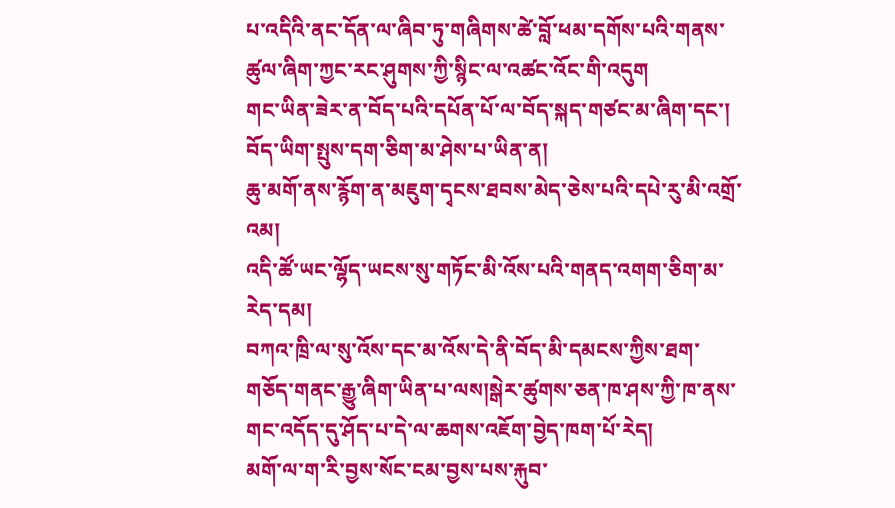པ་འདིའི་ནང་དོན་ལ་ཞིབ་ཏུ་གཞིགས་ཚེ་བློ་ཕམ་དགོས་པའི་གནས་ཚུལ་ཞིག་ཀྱང་རང་ཤུགས་ཀྱི་སྙིང་ལ་འཚང་འོང་གི་འདུག
གང་ཡིན་ཟེར་ན་བོད་པའི་དཔོན་པོ་ལ་བོད་སྐད་གཙང་མ་ཞིག་དང་།
བོད་ཡིག་སྤུས་དག་ཅིག་མ་ཤེས་པ་ཡིན་ན།
ཆུ་མགོ་ནས་རྙོག་ན་མཇུག་དྭངས་ཐབས་མེད་ཅེས་པའི་དཔེ་རུ་མི་འགྲོ་འམ།
འདི་ཚོ་ཡང་ལྷོད་ཡངས་སུ་གཏོང་མི་འོས་པའི་གནད་འགག་ཅིག་མ་རེད་དམ།
བཀའ་ཁྲི་ལ་སུ་འོས་དང་མ་འོས་དེ་ནི་བོད་མི་དམངས་ཀྱིས་ཐག་གཅོད་གནང་རྒྱུ་ཞིག་ཡིན་པ་ལས།སྒེར་ཚུགས་ཅན་ཁ་ཤས་ཀྱི་ཁ་ནས་གང་འདོད་དུ་ཤོད་པ་དེ་ལ་ཆགས་འཇོག་བྱེད་ཁག་པོ་རེད།
མགོ་ལ་ག་རི་བྱས་སོང་ངམ་བྱས་པས་རྐུབ་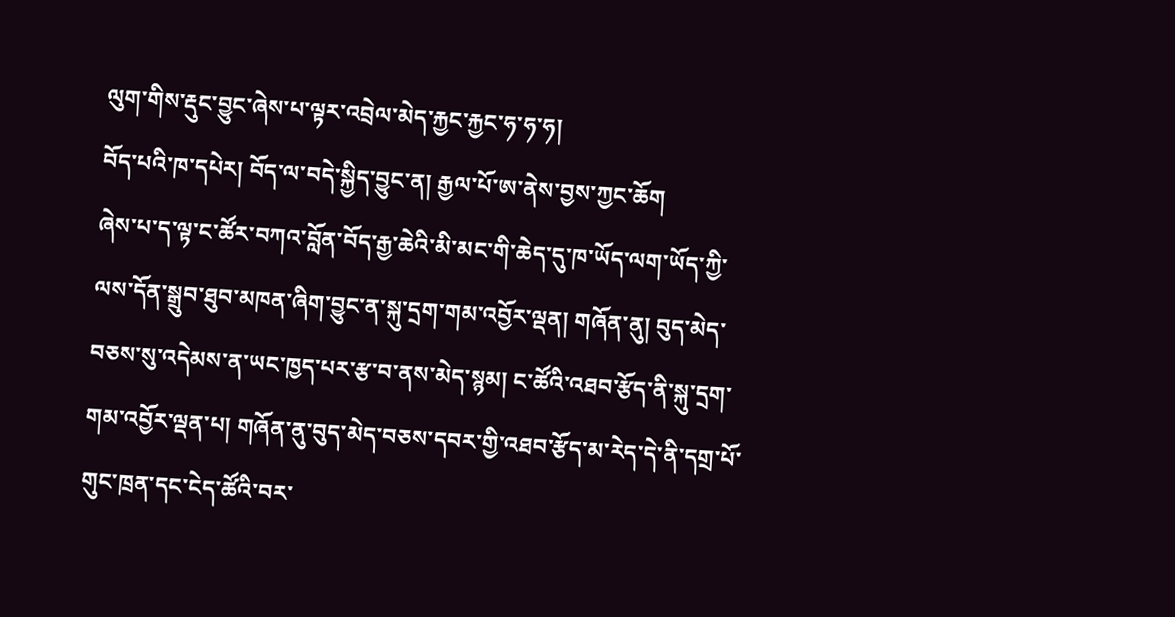ལུག་གིས་རྡུང་བྱུང་ཞེས་པ་ལྟར་འབྲེལ་མེད་རྐྱང་རྐྱང་ཧ་ཧ་ཧ།
བོད་པའི་ཁ་དཔེར། བོད་ལ་བདེ་སྐྱིད་བྱུང་ན། རྒྱལ་པོ་ཨ་ནེས་བྱས་ཀྱང་ཆོག
ཞེས་པ་ད་ལྟ་ང་ཚོར་བཀའ་བློན་བོད་རྒྱ་ཆེའི་མི་མང་གི་ཆེད་དུ་ཁ་ཡོད་ལག་ཡོད་ཀྱི་ལས་དོན་སྒྲུབ་ཐུབ་མཁན་ཞིག་བྱུང་ན་སྐུ་དྲག་གམ་འབྱོར་ལྡན། གཞོན་ནུ། བུད་མེད་བཅས་སུ་འདེམས་ན་ཡང་ཁྱད་པར་རྩ་བ་ནས་མེད་སྙམ། ང་ཚོའི་འཐབ་རྩོད་ནི་སྐུ་དྲག་གམ་འབྱོར་ལྡན་པ། གཞོན་ནུ་བུད་མེད་བཅས་དབར་གྱི་འཐབ་རྩོད་མ་རེད་དེ་ནི་དགྲ་པོ་གུང་ཁྲན་དང་ངེད་ཚོའི་བར་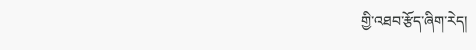གྱི་འཐབ་རྩོད་ཞིག་རེད།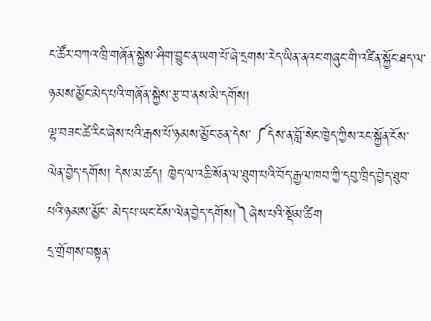ང་ཚོར་བཀའ་ཁྲི་གཞོན་སྐྱེས་ཤིག་བྱུང་ན་ཡག་པོ་ཞེ་དྲགས་རེད་ཡིན་ནའང་གཞུང་གི་འཛིན་སྐྱོང་ཐད་ལ་ཉམས་མྱོང་མེད་པའི་གཞོན་སྐྱེས་རྩ་བ་ནས་མི་དགོས།
ལྷ་བཟང་ཚེ་རིང་ཞེས་པའི་རྒས་པོ་ཉམས་མྱོང་ཅན་དེས་ ༼དེས་ན་བློ་སེང་ཁྱེད་ཀྱིས་རང་སྐྱོན་ངོས་ལེན་བྱེད་དགོས། དེས་མ་ཚད། ཁྱེད་ལ་འཆི་སོན་ལ་ཐུག་པའི་བོད་རྒྱལ་ཁབ་ཀྱི་དབུ་ཁྲིད་བྱེད་ཐུབ་པའི་ཉམས་མྱོང་ མེད་པ་ཡང་ངོས་ལེན་བྱེད་དགོས།༽ཞེས་པའི་སྡོམ་ཚིག
དྲ་གྲོགས་བསྟན་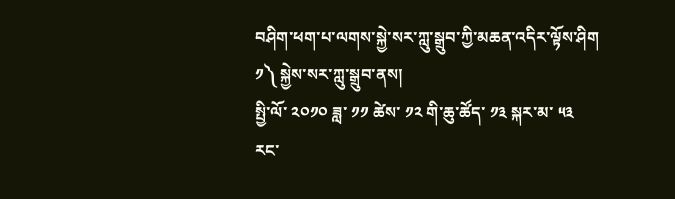བཤིག་ཕག་པ་ལགས་སྐྱེ་སར་ཀླུ་སྒྲུབ་ཀྱི་མཆན་འདིར་ལྟོས་ཤིག
༡༽ སྐྱེས་སར་ཀླུ་སྒྲུབ་ནས།
སྤྱི་ལོ་ ༢༠༡༠ ཟླ་ ༡༡ ཚེས་ ༡༢ གི་ཆུ་ཚོད་ ༡༣ སྐར་མ་ ༥༣
རང་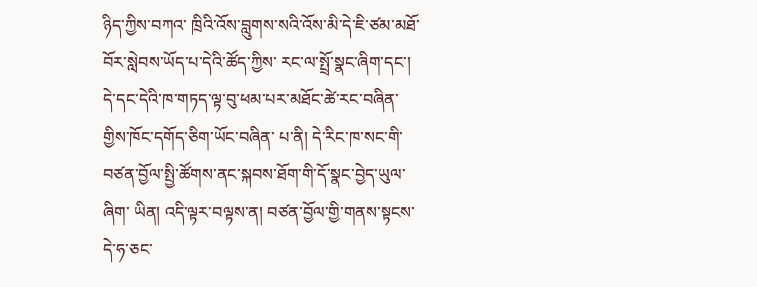ཉིད་ཀྱིས་བཀའ་ ཁྲིའི་འོས་བླུགས་སའི་འོས་མི་དེ་ཇི་ཙམ་མཐོ་བོར་སླེབས་ཡོད་པ་དེའི་ཚོད་ཀྱིས་ རང་ལ་སྤྲོ་སྣང་ཞིག་དང་། དེ་དང་དེའི་ཁ་གཏད་ལྟ་བུ་ཕམ་པར་མཐོང་ཚེ་རང་བཞིན་གྱིས་ཁོང་དགོད་ཅིག་ཡོང་བཞིན་ པ་ནི། དེ་རིང་ཁ་སང་གི་བཙན་བྱོལ་སྤྱི་ཚོགས་ནང་སྐབས་ཐོག་གི་དོ་སྣང་བྱེད་ཡུལ་ཞིག་ ཡིན། འདི་ལྟར་བལྟས་ན། བཙན་བྱོལ་གྱི་གནས་སྟངས་དེ་ཧ་ཅང་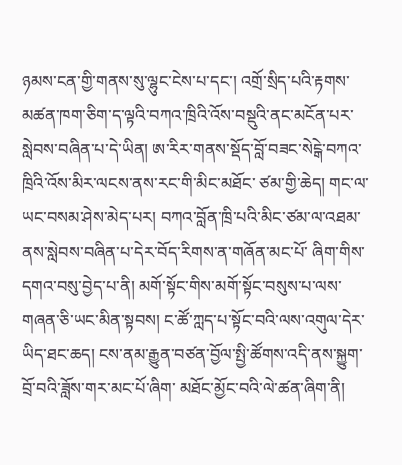ཉམས་ངན་གྱི་གནས་སུ་ལྷུང་ངེས་པ་དང་། འགྲོ་སྲིད་པའི་རྟགས་མཚན་ཁག་ཅིག་ད་ལྟའི་བཀའ་ཁྲིའི་འོས་བསྡུའི་ནང་མངོན་པར་ སླེབས་བཞིན་པ་དེ་ཡིན། ཨ་རིར་གནས་སྡོད་བློ་བཟང་སེངྒེ་བཀའ་ཁྲིའི་འོས་མིར་ལངས་ནས་རང་གི་མིང་མཐོང་ ཙམ་གྱི་ཆེད། གང་ལ་ཡང་བསམ་ཤེས་མེད་པར། བཀའ་བློན་ཁྲི་པའི་མིང་ཙམ་ལ་འཐམ་ནས་སླེབས་བཞིན་པ་དེར་བོད་རིགས་ན་གཞོན་མང་པོ་ ཞིག་གིས་དགའ་བསུ་བྱེད་པ་ནི། མགོ་སྟོང་གིས་མགོ་སྟོང་བསུས་པ་ལས་གཞན་ཅི་ཡང་མིན་སྟབས། ང་ཚོ་ཀླད་པ་སྟོང་བའི་ལས་འགུལ་དེར་ཡིད་ཐང་ཆད། ངས་ནམ་རྒྱུན་བཙན་བྱོལ་སྤྱི་ཚོགས་འདི་ནས་སྐྱུག་བྲོ་བའི་ཟློས་གར་མང་པོ་ཞིག་ མཐོང་མྱོང་བའི་ལེ་ཚན་ཞིག་ནི།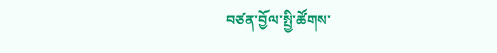བཙན་བྱོལ་སྤྱི་ཚོགས་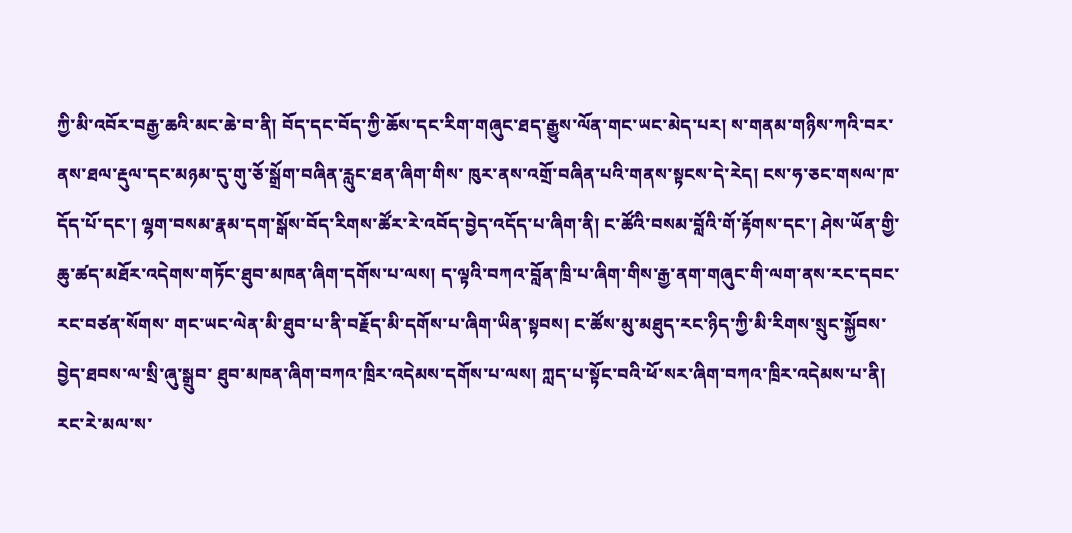ཀྱི་མི་འབོར་བརྒྱ་ཆའི་མང་ཆེ་བ་ནི། བོད་དང་བོད་ཀྱི་ཆོས་དང་རིག་གཞུང་ཐད་རྒྱུས་ལོན་གང་ཡང་མེད་པར། ས་གནམ་གཉིས་ཀའི་བར་ནས་ཐལ་རྡུལ་དང་མཉམ་དུ་གུ་ཅོ་སྒྲོག་བཞིན་རླུང་ཐན་ཞིག་གིས་ ཁུར་ནས་འགྲོ་བཞིན་པའི་གནས་སྟངས་དེ་རེད། ངས་ཧ་ཅང་གསལ་ཁ་དོད་པོ་དང་། ལྷག་བསམ་རྣམ་དག་སྒོས་བོད་རིགས་ཚོར་རེ་འབོད་བྱེད་འདོད་པ་ཞིག་ནི། ང་ཚོའི་བསམ་བློའི་གོ་རྟོགས་དང་། ཤེས་ཡོན་གྱི་ཆུ་ཚད་མཐོར་འདེགས་གཏོང་ཐུབ་མཁན་ཞིག་དགོས་པ་ལས། ད་ལྟའི་བཀའ་བློན་ཁྲི་པ་ཞིག་གིས་རྒྱ་ནག་གཞུང་གི་ལག་ནས་རང་དབང་རང་བཙན་སོགས་ གང་ཡང་ལེན་མི་ཐུབ་པ་ནི་བརྗོད་མི་དགོས་པ་ཞིག་ཡིན་སྟབས། ང་ཚོས་མུ་མཐུད་རང་ཉིད་ཀྱི་མི་རིགས་སྲུང་སྐྱོབས་བྱེད་ཐབས་ལ་སྲི་ཞུ་སྒྲུབ་ ཐུབ་མཁན་ཞིག་བཀའ་ཁྲིར་འདེམས་དགོས་པ་ལས། ཀླད་པ་སྟོང་བའི་ཕོ་སར་ཞིག་བཀའ་ཁྲིར་འདེམས་པ་ནི། རང་རེ་མལ་ས་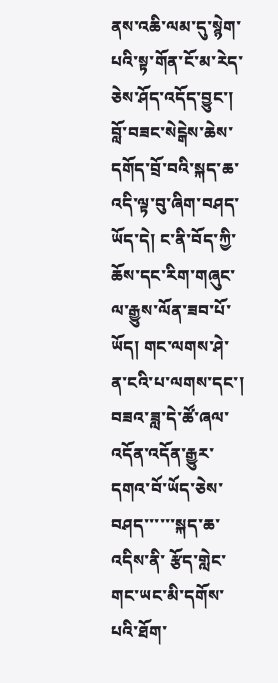ནས་འཆི་ལམ་དུ་སྙེག་པའི་སྟ་གོན་ངོ་མ་རེད་ཅེས་ཤོད་འདོད་བྱུང་། བློ་བཟང་སེངྒེས་ཆེས་དགོད་བྲོ་བའི་སྐད་ཆ་འདི་ལྟ་བུ་ཞིག་བཤད་ཡོད་དེ། ང་ནི་བོད་ཀྱི་ཆོས་དང་རིག་གཞུང་ལ་རྒྱུས་ལོན་ཟབ་པོ་ཡོད། གང་ལགས་ཤེ་ན་ངའི་པ་ལགས་དང་། བཟའ་ཟླ་དེ་ཚོ་ཞལ་འདོན་འདོན་རྒྱུར་དགའ་བོ་ཡོད་ཅེས་བཤད་་་་་་སྐད་ཆ་འདིས་ནི་ རྩོད་གླེང་གང་ཡང་མི་དགོས་པའི་ཐོག་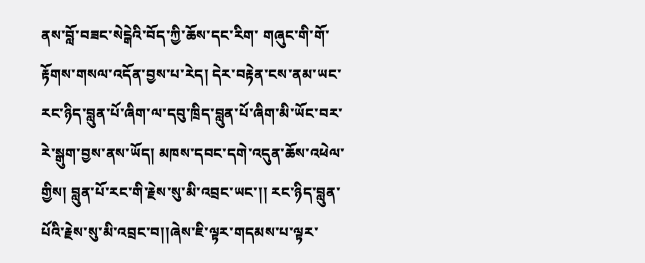ནས་བློ་བཟང་སེངྒེའི་བོད་ཀྱི་ཆོས་དང་རིག་ གཞུང་གི་གོ་རྟོགས་གསལ་འདོན་བྱས་པ་རེད། དེར་བརྟེན་ངས་ནམ་ཡང་རང་ཉིད་བླུན་པོ་ཞིག་ལ་དབུ་ཁྲིད་བླུན་པོ་ཞིག་མི་ཡོང་བར་ རེ་སྒུག་བྱས་ནས་ཡོད། མཁས་དབང་དགེ་འདུན་ཆོས་འཕེལ་གྱིས། བླུན་པོ་རང་གི་རྗེས་སུ་མི་འབྲང་ཡང་།། རང་ཉིད་བླུན་པོའི་རྗེས་སུ་མི་འབྲང་བ།།ཞེས་ཇི་ལྟར་གདམས་པ་ལྟར་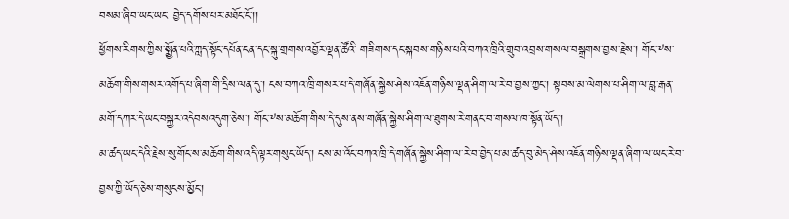བསམ་ཞིབ་ཡང་ཡང་ བྱེད་དགོས་པར་མཐོང་ངོ་།།
ཕྱོགས་རིགས་ཀྱིས་སྨྱོན་པའི་ཀླད་སྟོང་དཔོན་ངན་དང་སྐུ་གྲགས་འབྱོར་ལྡན་ཚོའི་ གཟིགས་དང་སྐབས་གཉིས་པའི་བཀའ་ཁྲིའི་གྲུབ་འབྲས་གསལ་བསྒྲགས་བྱས་རྗེས་། གོང་༸ས་མཆོག་གིས་གསར་འགོད་པ་ཞིག་གི་དྲིས་ལན་དུ་། ངས་བཀའ་ཁྲི་གསར་པ་དེ་གཞོན་སྐྱེས་ཤེས་འཇོན་གཉིས་ལྡན་ཤིག་ལ་རེ་བ་བྱས་ཀྱང་། སྟབས་མ་ལེགས་པ་ཤིག་ལ་བླ་རྒན་མགོ་དཀར་དེ་ཡང་བསྐྱར་འདེབསའདུག་ཅེས་། གོང་༸ས་མཆོག་གིས་དེ་དུས་ནས་གཞོན་སྐྱེས་ཤིག་ལ་ཐུགས་རེ་གནང་བ་གསལ་ཁ་སྟོན་ཡོད་།
མ་ཚད་ཡང་དེའི་རྗེས་སུ་གོང་ས་མཆོག་གིས་འདི་ལྟར་གསུང་ཡོད་། ངས་མ་འོང་བཀའ་ཁྲི་དེ་གཞོན་སྐྱེས་ཤིག་ལ་རེ་བ་བྱེད་པ་མ་ཚད་བུ་མེད་ཤེས་འཇོན་གཉིས་ལྡན་ཞིག་ལ་ཡང་རེ་བ་བྱས་ཀྱི་ཡོད་ཅེས་གསུངས་མྱོང་།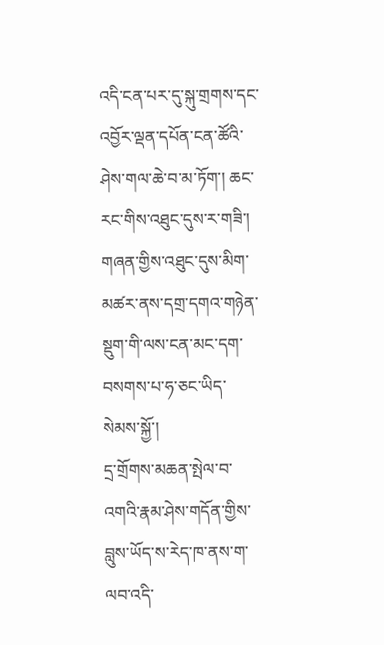འདི་ངན་པར་དུ་སྐུ་གྲགས་དང་འབྱོར་ལྡན་དཔོན་ངན་ཚོའི་ཤེས་གལ་ཆེ་བ་མ་ཏོག་། ཆང་རང་གིས་འཐུང་དུས་ར་གཟི་། གཞན་གྱིས་འཐུང་དུས་མིག་མཚར་ནས་དགྲ་དགའ་གཉེན་སྡུག་གི་ལས་ངན་མང་དག་བསགས་པ་ཧ་ཅང་ཡིད་སེམས་སྐྱོ་།
དྲ་གྲོགས་མཆན་སྤེལ་བ་འགའི་རྣམ་ཤེས་གདོན་གྱིས་བླུས་ཡོད་ས་རེད་ཁ་ནས་ག་ལབ་འདི་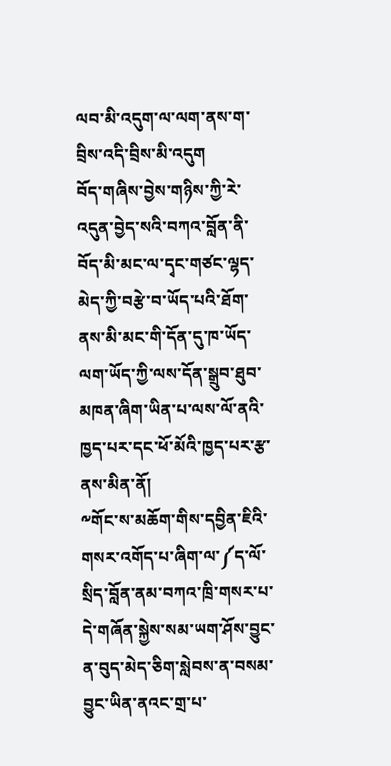ལབ་མི་འདུག་ལ་ལག་ནས་ག་བྲིས་འདི་བྲིས་མི་འདུག
བོད་གཞིས་བྱེས་གཉིས་ཀྱི་རེ་འདུན་བྱེད་སའི་བཀའ་བློན་ནི་བོད་མི་མང་ལ་དྭང་གཙང་ལྷད་མེད་ཀྱི་བརྩེ་བ་ཡོད་པའི་ཐོག་ནས་མི་མང་གི་དོན་དུ་ཁ་ཡོད་ལག་ཡོད་ཀྱི་ལས་དོན་སྒྲུབ་ཐུབ་མཁན་ཞིག་ཡིན་པ་ལས་ལོ་ནའི་ཁྱད་པར་དང་ཕོ་མོའི་ཁྱད་པར་རྩ་ནས་མིན་ནོ།
༸གོང་ས་མཆོག་གིས་དབྱིན་ཇིའི་གསར་འགོད་པ་ཞིག་ལ་༼ད་ལོ་སྲིད་བློན་ནམ་བཀའ་ཁྲི་གསར་པ་དེ་གཞོན་སྐྱེས་སམ་ཡག་ཤོས་བྱུང་ན་བུད་མེད་ཅིག་སླེབས་ན་བསམ་བྱུང་ཡིན་ནའང་གྲ་པ་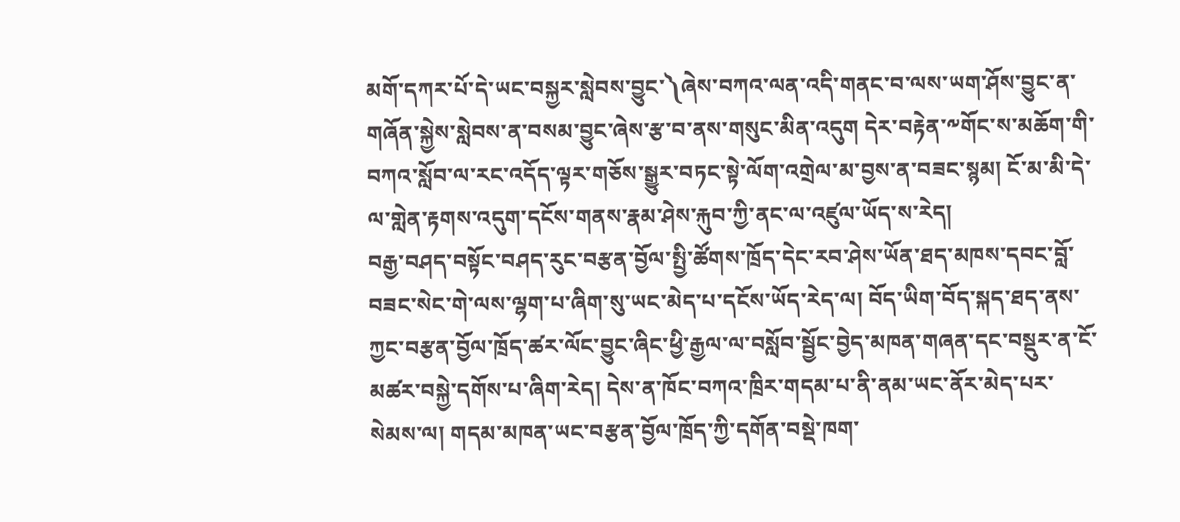མགོ་དཀར་པོ་དེ་ཡང་བསྐྱར་སླེབས་བྱུང་༽ཞེས་བཀའ་ལན་འདི་གནང་བ་ལས་ཡག་ཤོས་བྱུང་ན་གཞོན་སྐྱེས་སླེབས་ན་བསམ་བྱུང་ཞེས་རྩ་བ་ནས་གསུང་མིན་འདུག དེར་བརྟེན་༸གོང་ས་མཆོག་གི་བཀའ་སློབ་ལ་རང་འདོད་ལྟར་གཅོས་སྒྱུར་བཏང་སྟེ་ལོག་འགྲེལ་མ་བྱས་ན་བཟང་སྙམ། ངོ་མ་མི་དེ་ལ་གླེན་རྟགས་འདུག་དངོས་གནས་རྣམ་ཤེས་རྐུབ་ཀྱི་ནང་ལ་འཛུལ་ཡོད་ས་རེད།
བརྒྱ་བཤད་བསྟོང་བཤད་རུང་བརྩན་བྱོལ་སྤྱི་ཚོགས་ཁྲོད་དེང་རབ་ཤེས་ཡོན་ཐད་མཁས་དབང་བློ་བཟང་སེང་གེ་ལས་ལྷག་པ་ཞིག་སུ་ཡང་མེད་པ་དངོས་ཡོད་རེད་ལ། བོད་ཡིག་བོད་སྐད་ཐད་ནས་ཀྱང་བརྩན་བྱོལ་ཁྲོད་ཚར་ལོང་བྱུང་ཞིང་ཕྱི་རྒྱལ་ལ་བསློབ་སྦྱོང་བྱེད་མཁན་གཞན་དང་བསྡུར་ན་ངོ་མཚར་བསྐྱེ་དགོས་པ་ཞིག་རེད། དེས་ན་ཁོང་བཀའ་ཁྲིར་གདམ་པ་ནི་ནམ་ཡང་ནོར་མེད་པར་སེམས་ལ། གདམ་མཁན་ཡང་བརྩན་བྱོལ་ཁྲོད་ཀྱི་དགོན་བསྡེ་ཁག་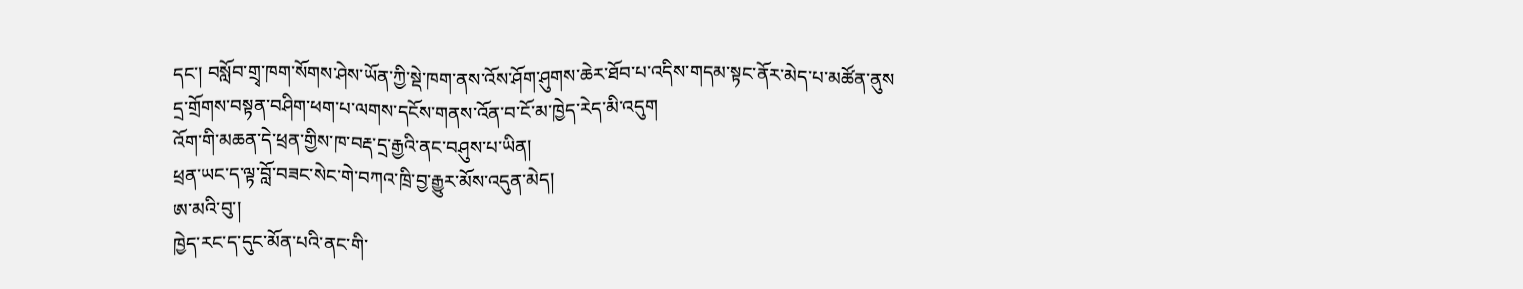དང་། བསློབ་གྲྭ་ཁག་སོགས་ཤེས་ཡོན་ཀྱི་སྡེ་ཁག་ནས་འོས་ཤོག་ཤུགས་ཆེར་ཐོབ་པ་འདིས་གདམ་སྟང་ནོར་མེད་པ་མཚོན་ནུས
དྲ་གྲོགས་བསྟན་བཤིག་ཕག་པ་ལགས་དངོས་གནས་འོན་བ་ངོ་མ་ཁྱེད་རེད་མི་འདུག
འོག་གི་མཆན་དེ་ཕྲན་གྱིས་ཁ་བརྡ་དྲ་རྒྱའི་ནང་བཤུས་པ་ཡིན།
ཕྲན་ཡང་ད་ལྟ་བློ་བཟང་སེང་གེ་བཀའ་ཁྲི་བྱ་རྒྱུར་མོས་འདུན་མེད།
ཨ་མའི་བུ་།
ཁྱེད་རང་ད་དུང་མོན་པའི་ནང་གི་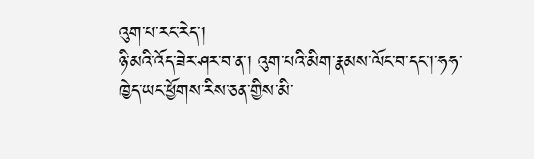འུག་པ་རང་རེད་།
ཉི་མའི་འོད་ཟེར་ཤར་བ་ན་། འུག་པའི་མིག་རྣམས་ལོང་བ་དང་།་ཧཧ་
ཁྱེད་ཡང་ཕྱོགས་རིས་ཅན་གྱིས་མི་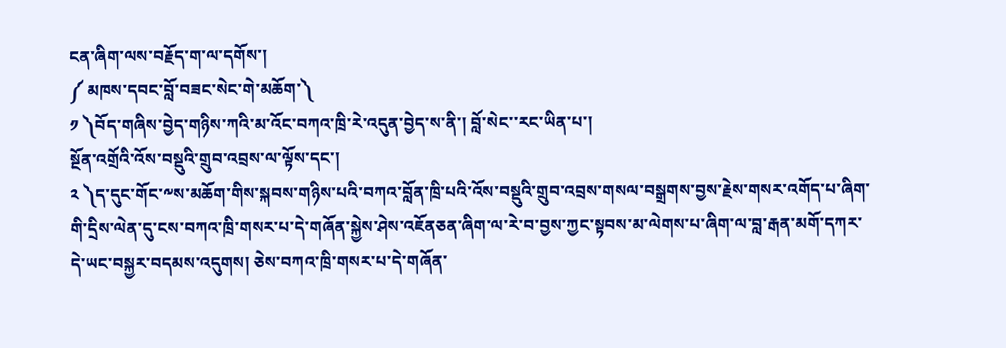ངན་ཞིག་ལས་བརྗོད་ག་ལ་དགོས་།
༼ མཁས་དབང་བློ་བཟང་སེང་གེ་མཆོག་༽
༡ ༽བོད་གཞིས་བྱེད་གཉིས་ཀའི་མ་འོང་བཀའ་ཁྲི་རེ་འདུན་བྱེད་ས་ནི་། བློ་སེང་་རང་ཡིན་པ་།
སྔོན་འགྲོའི་འོས་བསྡུའི་གྲུབ་འབྲས་ལ་ལྟོས་དང་།
༢ ༽ད་དུང་གོང་༸ས་མཆོག་གིས་སྐབས་གཉིས་པའི་བཀའ་བློན་ཁྲི་པའི་འོས་བསྡུའི་གྲུབ་འབྲས་གསལ་བསྒྲགས་བྱས་རྗེས་གསར་འགོད་པ་ཞིག་གི་དྲིས་ལེན་དུ་ངས་བཀའ་ཁྲི་གསར་པ་དེ་གཞོན་སྐྱེས་ཤེས་འཇོནཅན་ཞིག་ལ་རེ་བ་བྱས་ཀྱང་སྟབས་མ་ལེགས་པ་ཞིག་ལ་བླ་རྒན་མགོ་དཀར་དེ་ཡང་བསྐྱར་བདམས་འདུགས། ཅེས་བཀའ་ཁྲི་གསར་པ་དེ་གཞོན་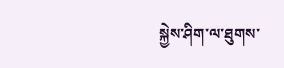སྐྱེས་ཤིག་ལ་ཐུགས་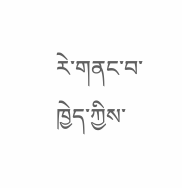རེ་གནང་བ་ཁྱེད་ཀྱིས་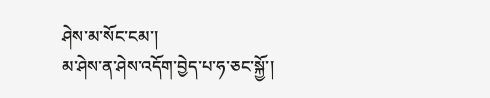ཤེས་མ་སོང་ངམ་།
མ་ཤེས་ན་ཤེས་འདོག་བྱེད་པ་ཧ་ཅང་སྐྱོ་།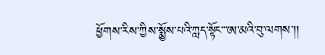ཕྱོགས་རིས་ཀྱིས་སྨྱོས་པའི་ཀླད་སྟོང་་་ཨ་མའི་བུ་ལགས་།།